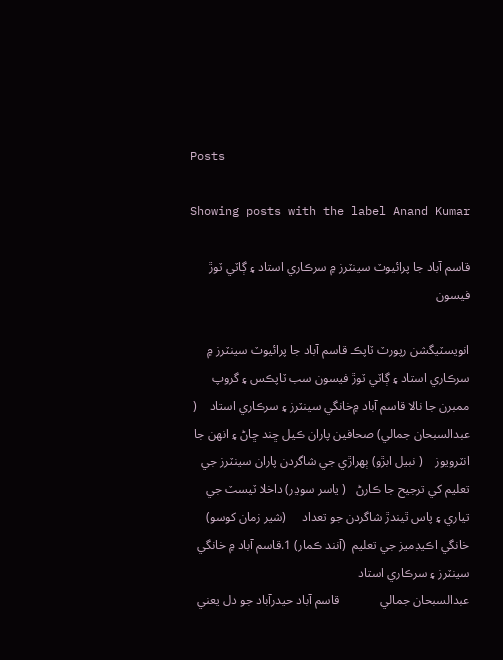Posts

Showing posts with the label Anand Kumar

قاسم آباد جا پرائيوٽ سينٽرز ۾ سرڪاري استاد ۽ ڳاٽي ٽوڙ فيسون

انويسٽيگشن رپورٽ ٽاپڪ قاسم آباد جا پرائيوٽ سينٽرز ۾ سرڪاري استاد ۽ ڳاٽي ٽوڙ فيسون سب ٽاپڪس ۽ گروپ ممبرن جا نالا قاسم آباد ۾خانگي سينٽرز ۽ سرڪاري استاد    ( عبدالسبحان جمالي) صحافين پاران ڪيل ڇند ڇاڻ ۽ انهن جا انٽرويوز    ( نبيل ابڙو) ٻهراڙي جي شاگردن پاران سينٽرز جي تعليم کي ترجيح جا ڪارڻ   ( ياسر سوڍر) داخلا ٽيسٽ جي تياري ۽ پاس ٿيندڙ شاگردن جو تعداد     (شير زمان کوسو) خانگي اڪيڊميز جي تعليم  (آنند ڪمار) 1.قاسم آباد ۾ خانگي سينٽرز ۽ سرڪاري استاد                                       عبدالسبحان جمالي             قاسم آباد حيدرآباد جو دل يعني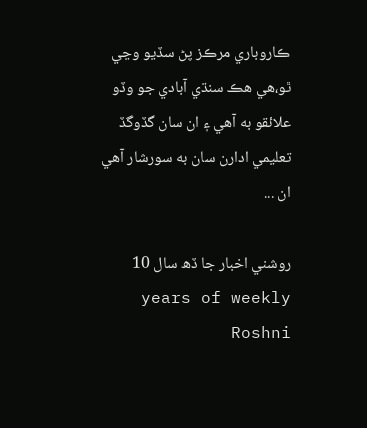ڪاروباري مرڪز پڻ سڏيو وڃي ٿو،هي هڪ سنڌي آبادي جو وڏو علائقو به آهي ۽ ان سان گڏوگڏ تعليمي ادارن سان به سورشار آهي ان ...

روشني اخبار جا ڏھ سال 10 years of weekly Roshni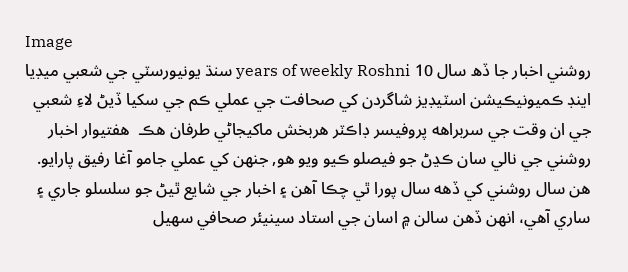Image
روشني اخبار جا ڏھ سال 10 years of weekly Roshni سنڌ يونيورسٽي جي شعبي ميڊيا اينڊ ڪميونيڪيشن اسٽيڊيز شاگردن کي صحافت جي عملي ڪم جي سکيا ڏيڻ لاءِ شعبي جي ان وقت جي سربراهه پروفيسر ڊاڪٽر هربخش ماکيجاڻي طرفان هڪ  هفتيوار اخبار روشني جي نالي سان ڪڍڻ جو فيصلو ڪيو ويو هو, جنهن کي عملي جامو آغا رفيق پارايو. هن سال روشني کي ڏهه سال پورا ٿي چڪا آهن ۽ اخبار جي شايع ٿيڻ جو سلسلو جاري ۽ ساري آهي، انهن ڏهن سالن ۾ اسان جي استاد سينيئر صحافي سهيل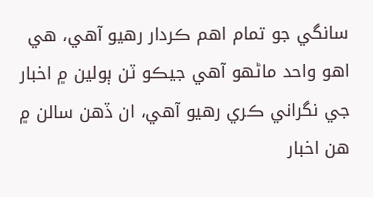سانگي جو تمام اهم ڪردار رهيو آهي، هي اهو واحد ماڻهو آهي جيڪو ٽن ٻولين ۾ اخبار جي نگراني ڪري رهيو آهي، ان ڏهن سالن ۾ هن اخبار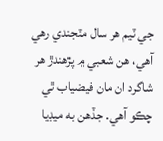جي ٽيم هر سال مٽجندي رهي آهي، هن شعبي ۾ پڙهندڙ هر شاگرد ان مان فيضياب ٿي چڪو آهي. جڏھن به ميڊيا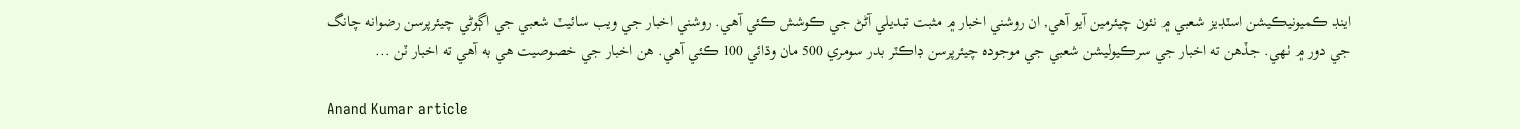اينڊ ڪميونيڪيشن اسٽڊيز شعبي ۾ نئون چيئرمين آيو آھي, ان روشني اخبار ۾ مثبت تبديلي آڻڻ جي ڪوشش ڪئي آهي. روشني اخبار جي ويب سائيٽ شعبي جي اڳوڻي چيئرپرسن رضوانه چانگ جي دور ۾ ٺھي. جڏھن ته اخبار جي سرڪيوليشن شعبي جي موجوده چيئرپرسن ڊاڪٽر بدر سومري 500 مان وڌائي 100 ڪئي آھي. ھن اخبار جي خصوصيت ھي به آهي ته اخبار ٽن ...

Anand Kumar article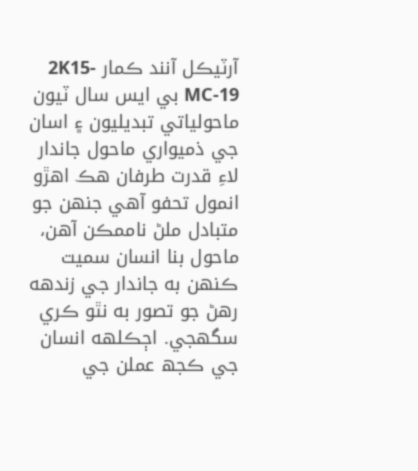آرٽيڪل آنند ڪمار 2K15-MC-19 بي ايس سال ٽيون         ماحولياتي تبديليون ۽ اسان جي ذميواري ماحول جاندار لاءِ قدرت طرفان هڪ اهڙو انمول تحفو آهي جنهن جو متبادل ملڻ ناممڪن آهن، ماحول بنا انسان سميت ڪنهن به جاندار جي زندهه رهڻ جو تصور به نٿو ڪري سگھجي. اڄڪلهه انسان جي ڪجھ عملن جي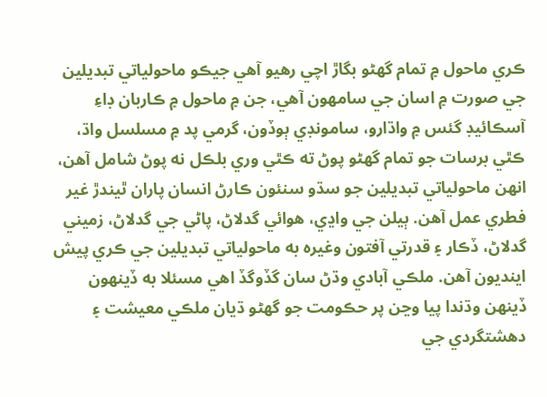ڪري ماحول ۾ تمام گھڻو بگاڙ اچي رهيو آهي جيڪو ماحولياتي تبديلين جي صورت ۾ اسان جي سامهون آهي، جن ۾ ماحول ۾ ڪاربان ڊاءِ آسڪائيڊ گئس ۾ واڌارو، سامونڊي ٻوڏون، گرمي پد ۾ مسلسل واڌ، ڪٿي برسات جو تمام گھڻو پوڻ ته ڪٿي وري بلڪل نه پوڻ شامل آهن، انهن ماحولياتي تبديلين جو سڌو سنئون ڪارڻ انسان پاران ٿيندڙ غير فطري عمل آهن. ٻيلن جي واڍي، هوائي گدلاڻ، پاڻي جي گدلاڻ، زميني گدلاڻ، ڏڪار ۽ قدرتي آفتون وغيره به ماحولياتي تبديلين جي ڪري پيش اينديون آهن. ملڪي آبادي وڌڻ سان گڏوگڏ اهي مسئلا به ڏينهون ڏينهن وڌندا پيا وڃن پر حڪومت جو گھڻو ڌيان ملڪي معيشت ۽ دهشتگردي جي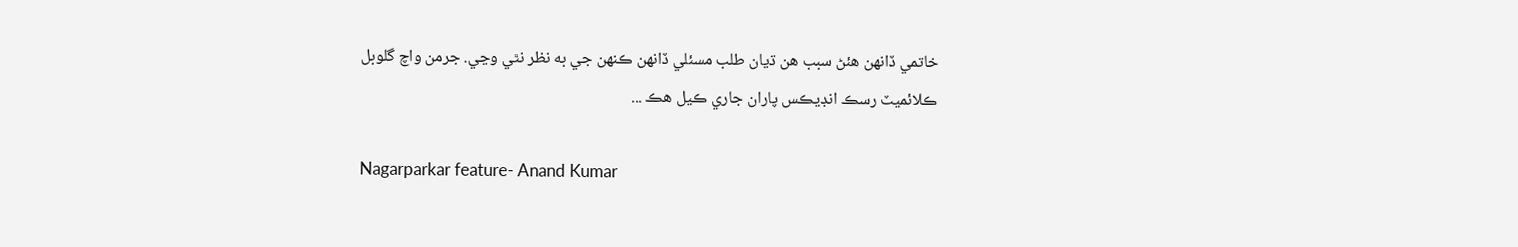خاتمي ڏانهن هئڻ سبب هن ڌيان طلب مسئلي ڏانهن ڪنهن جي به نظر نٿي وڃي. جرمن واچ گلوبل ڪلائميٽ رسڪ انڊيڪس پاران جاري ڪيل هڪ ...

Nagarparkar feature- Anand Kumar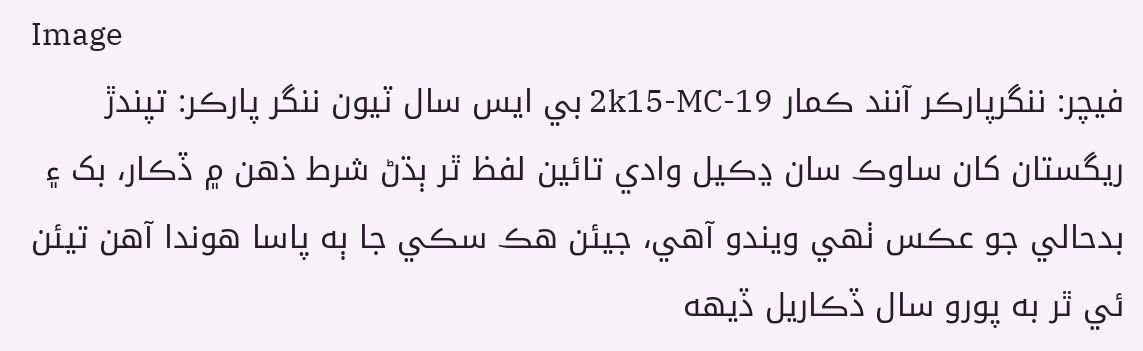Image
فيچر: ننگرپارڪر آنند ڪمار 2k15-MC-19 بي ايس سال ٽيون ننگر پارڪر: تپندڙ ريگستان کان ساوڪ سان ڍڪيل وادي تائين لفظ ٿر ٻڌڻ شرط ذهن ۾ ڏڪار، بک ۽ بدحالي جو عڪس ٺهي ويندو آهي، جيئن هڪ سڪي جا ٻه پاسا هوندا آهن تيئن ئي ٿر به پورو سال ڏڪاريل ڏيهه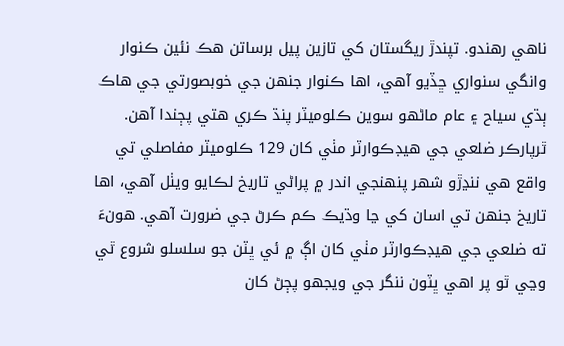ناهي رهندو. تپندڙ ريگستان کي تازين پيل برساتن هڪ نئين ڪنوار وانگي سنواري ڇڏيو آهي، اها ڪنوار جنهن جي خوبصورتي جي هاڪ ٻڌي سياح ۽ عام ماڻهو سوين ڪلوميٽر پنڌ ڪري هتي پڄندا آهن. ٿرپارڪر ضلعي جي هيڊڪوارٽر مٺي کان 129 ڪلوميٽر مفاصلي تي واقع هي ننڍڙو شهر پنهنجي اندر ۾ پراڻي تاريخ لڪايو ويٺل آهي، اها تاريخ جنهن تي اسان کي ڃا وڌيڪ ڪم ڪرڻ جي ضرورت آهي. هونءَ ته ضلعي جي هيڊڪوارٽر مٺي کان اڳ ۾ ئي ڀٽن جو سلسلو شروع ٿي وڃي ٿو پر اهي ڀٽون ننگر جي ويجھو پڄڻ کان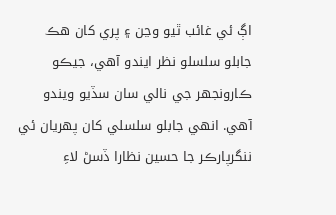اڳ ئي غائب ٿيو وڃن ۽ پري کان هڪ جابلو سلسلو نظر ايندو آهي، جيڪو ڪارونجھر جي نالي سان سڏيو ويندو آهي. انهي جابلو سلسلي کان پهريان ئي ننگرپارڪر جا حسين نظارا ڏسڻ لاءِ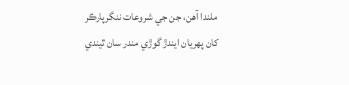ملندا آهن، جن جي شروعات ننگرپارڪر کان پهريان ايندڙ گوڙي مندر سان ٿيندي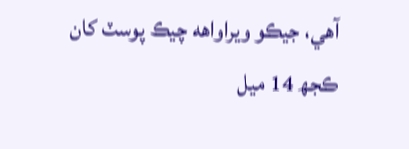آهي، جيڪو ويراواهه چيڪ پوسٽ کان ڪجھ 14 ميل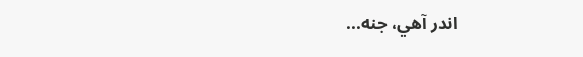اندر آهي، جنه...